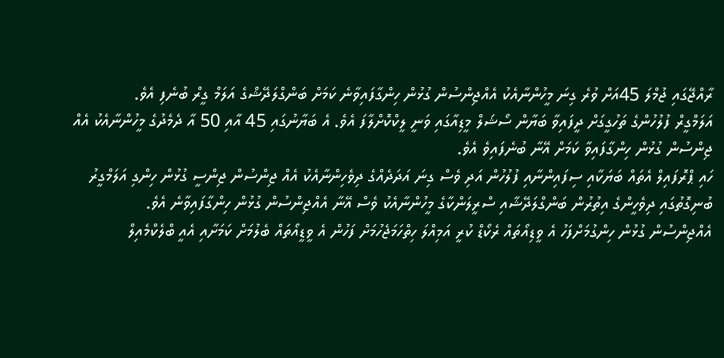ރާއްޖޭގައި ޖުމްލަ 45އަށް ވުރެ ގިނަ މީހުންނާއެކު އެއްޖިންސުން ގުޅުން ހިންގާފައިވާނެ ކަމަށް ބަންގްލަދޭޝްގެ އަލަމް ގީރް ބުނެފި އެވެ.
އަލަމްގީރް ފުލުހުންގެ ތަހުގީގަށް ދީފައިވާ ބަޔާން ސޯޝަލް މީޑިއާގައި ވަނީ ލީކްކޮށްލާފަ އެވެ. އެ ބަޔާނުގައި 45 އާއި 50 އާ ދެމެދުގެ މީހުންނާއެކު އެއް ޖިންސުން ގުޅުން ހިންގާފައިވާ ކަމަށް އޭނާ ބުނެފައިވެ އެވެ.
ހައި ޕްރޮފައިލް އެތައް ބަޔަކާއި ސިފައިންނާއި ފުލުހުން އަދި ވެސް ގިނަ އަދަދެއްގެ ދިވެހިންނާއެކު އެއް ޖިންސުން ޖިންސީ ގުޅުން ހިންގި އަލަމްގީރު ބުނިގޮތުގައި ދިވެހީންގެ އިތުރުން ބަންގްލަދޭޝާއި ސްރީލަންކާގެ މީހުންނާއެކު ވެސް އޭނާ އެއްޖިންސުން ގުޅުން ހިންގާފައިވާނެ އެވެ.
އެއްޖިންސުން ގުޅުން ހިންގުމަށްފަހު އެ ވީޑިއޯތައް ރެކޯޑް ކުރީ އަމިއްލަ ހިތްހަމަޖެހުމަށް ފަހުން އެ ވީޑީއޯތައް ބެލުމަށް ކަމަށާއި އެއީ ބްލެކްމެއިލް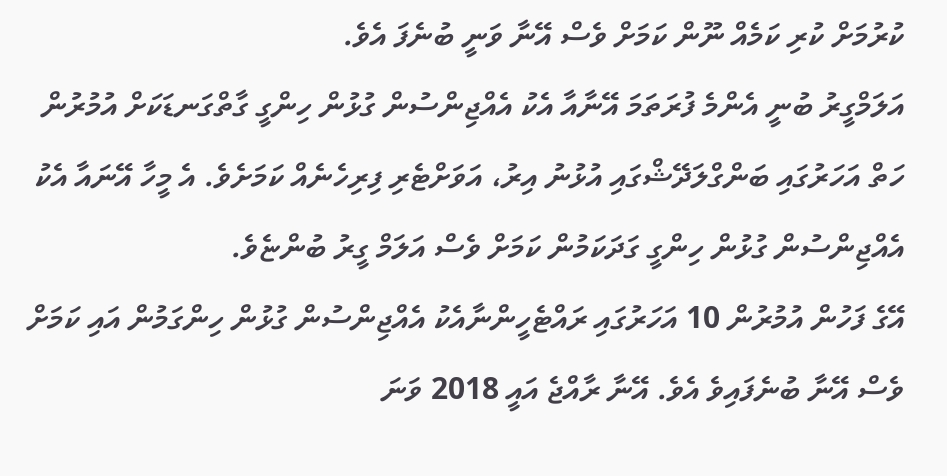ކުރުމަށް ކުރި ކަމެއް ނޫން ކަމަށް ވެސް އޭނާ ވަނީ ބުނެފަ އެވެ.
އަލަމްގީރު ބުނީ އެންމެ ފުރަތަމަ އޭނާއާ އެކު އެއްޖިންސުން ގުޅުން ހިންގީ ގާތްގަނޑަކަށް އުމުރުން ހަތް އަހަރުގައި ބަންގްލަދޭޝްގައި އުޅުނު އިރު، އަވަށްޓެރި ފިރިހެނެއް ކަމަށެވެ. އެ މީހާ އޭނައާ އެކު އެއްޖިންސުން ގުޅުން ހިންގީ ގަދަކަމުން ކަމަށް ވެސް އަލަމް ގީރު ބުންޏެވެ.
އޭގެ ފަހުން އުމުރުން 10 އަހަރުގައި ރައްޓެހީންނާއެކު އެއްޖިންސުން ގުޅުން ހިންގަމުން އައި ކަމަށް ވެސް އޭނާ ބުނެފައިވެ އެވެ. އޭނާ ރާއްޖެ އައީ 2018 ވަނަ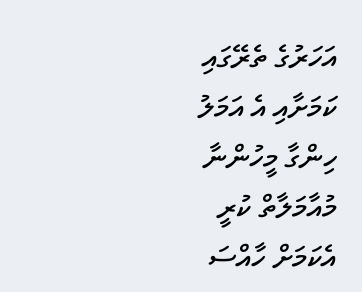އަހަރުގެ ތެރޭގައި ކަމަށާއި އެ އަމަލު ހިންގާ މީހުންނާ މުއާމަލާތް ކުރީ އެކަމަށް ހާއްސަ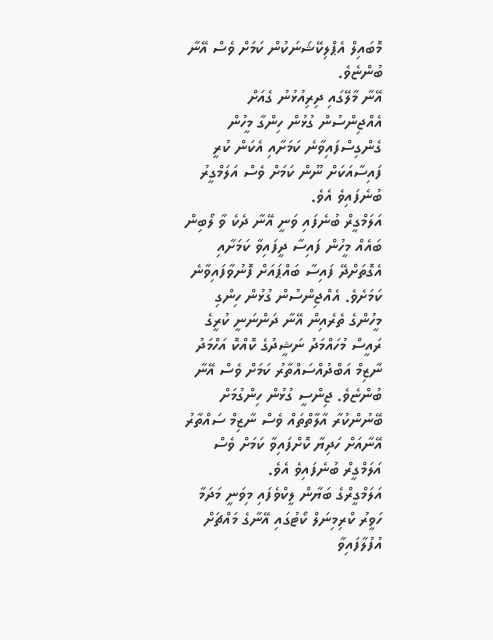މޮބައިލް އެޕްލިކޭޝަނަކުން ކަމަށް ވެސް އޭނާ ބުންޏެވެ.
އޭނާ މާލޭގައި ދިރިއުޅުނު ގެއަށް އެއްޖިންސުން ގުޅުން ހިންގާ މީހުން ގެންގިސްފައިވާނެ ކަމަށާއި އެކަން ކުރީ ފައިސާއަކަށް ނޫން ކަމަށް ވެސް އަލަމްގީރު ބުނެފައިވެ އެވެ.
އަލަމްގީރް ބުނެފައި ވަނީ އޭނާ ދެކެ ވާ ލޯބިން ބައެއް މީހުން ފައިސާ ދީފައިވާ ކަމަށާއި އެގޮތަށްދޭ ފައިސާ ބައްޕައަށް ފޮނުވާފައިވާނެ ކަމަށެވެ. އެއްޖިންސުން ގުޅުން ހިންގި މީހުންގެ ތެރެއިން އޭނާ ދަންނަނީ ކުރީގެ ރައީސް މުހައްމަދު ނަޝީދުގެ ކޮއްކޮ އަހްމަދު ނާޒިމް އަބްދުއްސައްތާރު ކަމަށް ވެސް އޭނާ ބުންޏެވެ. ޖިންސީ ގުޅުން ހިންގުމަށް ބޭނުންކުރާ އާލާތްތައް ވެސް ނާޒިމް ސައްތާރު އޭނާއަށް ހަދިޔާ ކޮށްފައިވާ ކަމަށް ވެސް އަލަމްގީރް ބުނެފައިވެ އެވެ.
އަލަމްގީރްގެ ބަޔާން ލީކްވެފައި މިވަނީ މަދަމާ ހަވީރު ކްރިމިނަލް ކޯޓުގައި އޭނާގެ މައްޗަށް އުފުލާފައިވާ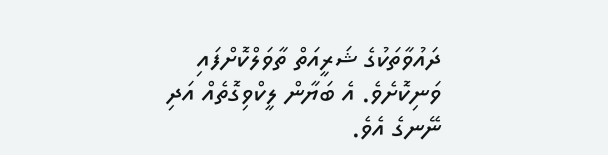ދައުވާތަކުގެ ޝަރީއަތް ތާވަލްކޮށްފައި ވަނިކޮށެވެ. އެ ބަޔާން ލީކްވިގޮތެއް އަދި ނޭނގެ އެވެ.